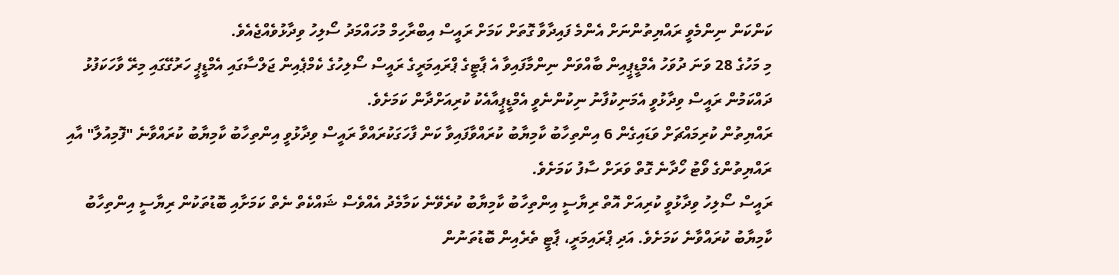ކަންކަން ނިންމެވީ ރައްޔިތުންނަށް އެންމެ ފައިދާވާ ގޮތަށް ކަމަށް ރައީސް އިބްރާހިމް މުހައްމަދު ސޯލިހު ވިދާޅުވެއްޖެއެވެ.
މި މަހުގެ 28 ވަނަ ދުވަހު އެމްޑީޕީއިން ބާއްވަން ނިންމާފައިވާ އެ ޕާޓީގެ ޕްރައިމަރީގެ ރައީސް ސޯލިހުގެ ކެމްޕެއިން ޖަލްސާގައި އެމްޑީޕީ ހަރުގޭގައި މިރޭ ވާހަކަފުޅު ދައްކަމުން ރައީސް ވިދާޅުވީ އެމަނިކުފާނު ނިކުންނެވީ އެމްޑީޕީއާއެކު ކުރިއަށްދާން ކަމަށެވެ.
ރައްޔިތުން ކުރިމައްޗަށް ވަޑައިގެން 6 އިންތިހާބު ކާމިޔާބު ކުރައްވާފައިވާ ކަން ފާހަގަކުރައްވާ ރައީސް ވިދާޅުވީ އިންތިހާބު ކާމިޔާބު ކުރައްވާނެ "ފޮމިއުލާ" އާއި ރައްޔިތުންގެ ވޯޓު ހޯދާނެ ގޮތް ވަރަށް ސާފު ކަމަށެވެ.
ރައީސް ސޯލިހު ވިދާޅުވީ ކުރިއަށް އޮތް ރިޔާސީ އިންތިހާބު ކާމިޔާބު ކުރެވޭނެ ކަމާމެދު އެއްވެސް ޝައްކެތް ނެތް ކަމަށާއި ބޮޑުތަކުން ރިޔާސީ އިންތިހާބު ކާމިޔާބު ކުރައްވާނެ ކަމަށެވެ. އަދި ޕްރައިމަރީ، ޕާޓީ ތެރެއިން ބޮޑުތަނުން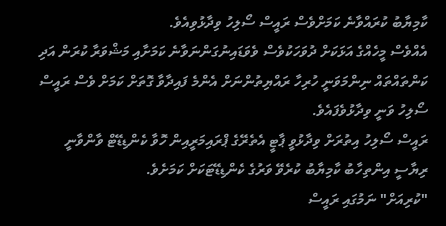ކާމިޔާބު ކުރައްވާނެ ކަމަށްވެސް ރައީސް ސޯލިހު ވިދާޅުވިއެވެ.
އެއްވެސް މީހެއްގެ އަޅަކަށް ދުވަހަކުވެސް ވެވަޑައިނުގަންނަވާނެ ކަމަށާއި މަޝްވަރާ ކުރަން އަދި ކަންތައްތައް ނިންމަވަނީ ހުރިހާ ރައްޔިތުންނަށް އެންމެ ފައިދާވާ ގޮތަށް ކަމަށް ވެސް ރައީސް ސޯލިހު ވަނީ ވިދާޅުވެފައެވެ.
ރައީސް ސޯލިހު އިތުރަށް ވިދާޅުވީ ޕާޓީ އެތެރޭގެ ޕްރައިމަރީއިން ހޮވާ ކެންޑިޑޭޓް ވާންވާނީ ރިޔާސީ އިންތިހާބު ކާމިޔާބު ކުރެވޭ ވަރުގެ ކެންޑިޑޭޓަކަށް ކަމަށެވެ.
"ކުރިއަށް" ނަމުގައި ރައީސް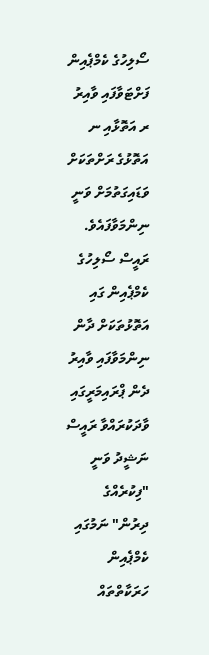ސޯލިހުގެ ކެމްޕެއިން ފަށްޓަވާފައި ވާއިރު ރ އަތޮޅާއި ނ އަތޮޅުގެ ރަށްތަކަށް ވަޑައިގަތުމަށް ވަނީ ނިންމަވާފައެވެ. ރައީސް ސޯލިހުގެ ކެމްޕެއިން ގައި އަތޮޅުތަކަށް ދާން ނިންމަވާފައި ވާއިރު ދެން ޕްރައިމަރީގައި ވާދަކުރައްވާ ރައީސް ނަޝީދު ވަނީ "ފިކުރެއްގެ ދިރުން" ނަމުގައި ކެމްޕެއިން ހަރަކާތްތައް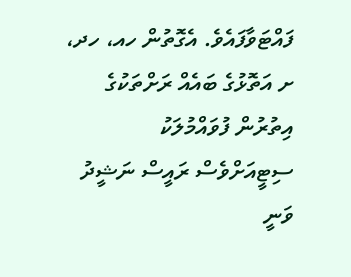ފައްޓަވާފައެވެ. އެގޮތުން ހއ، ހދ، ށ އަތޮޅުގެ ބައެއް ރަށްތަކުގެ އިތުރުން ފުވައްމުލަކު ސިޓީއަށްވެސް ރައީސް ނަޝީދު ވަނީ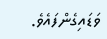ވަޑައިގެންފައެވެ.